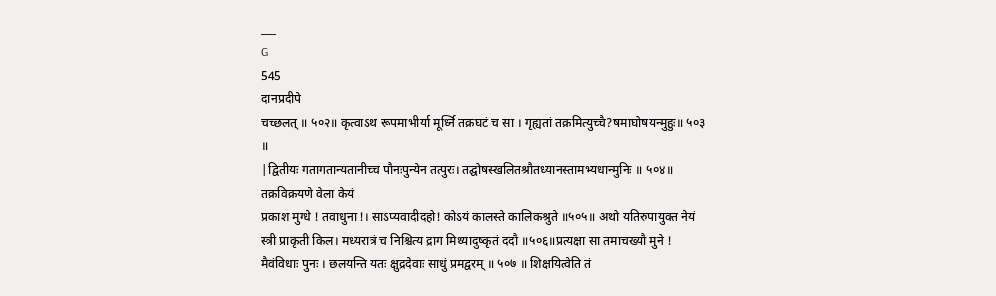___
G
545
दानप्रदीपे
चच्छलत् ॥ ५०२॥ कृत्वाऽथ रूपमाभीर्या मूर्ध्नि तक्रघटं च सा । गृह्यतां तक्रमित्युच्चै?षमाघोषयन्मुहुः॥ ५०३ ॥
|द्वितीयः गतागतान्यतानीच्च पौनःपुन्येन तत्पुरः। तद्घोषस्खलितश्रौतध्यानस्तामभ्यधान्मुनिः ॥ ५०४॥ तक्रविक्रयणे वेला केयं
प्रकाश मुग्धे ! तवाधुना!। साऽप्यवादीदहो! कोऽयं कालस्ते कालिकश्रुते ॥५०५॥ अथो यतिरुपायुक्त नेयं स्त्री प्राकृती किल। मध्यरात्रं च निश्चित्य द्राग मिथ्यादुष्कृतं ददौ ॥५०६॥प्रत्यक्षा सा तमाचख्यौ मुने ! मैवंविधाः पुनः । छलयन्ति यतः क्षुद्रदेवाः साधुं प्रमद्वरम् ॥ ५०७ ॥ शिक्षयित्वेति तं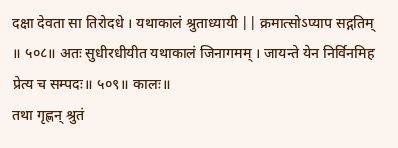दक्षा देवता सा तिरोदधे । यथाकालं श्रुताध्यायी || क्रमात्सोऽप्याप सद्गतिम् ॥ ५०८॥ अतः सुधीरधीयीत यथाकालं जिनागमम् । जायन्ते येन निर्विनमिह प्रेत्य च सम्पदः॥ ५०९॥ कालः॥
तथा गृह्णन् श्रुतं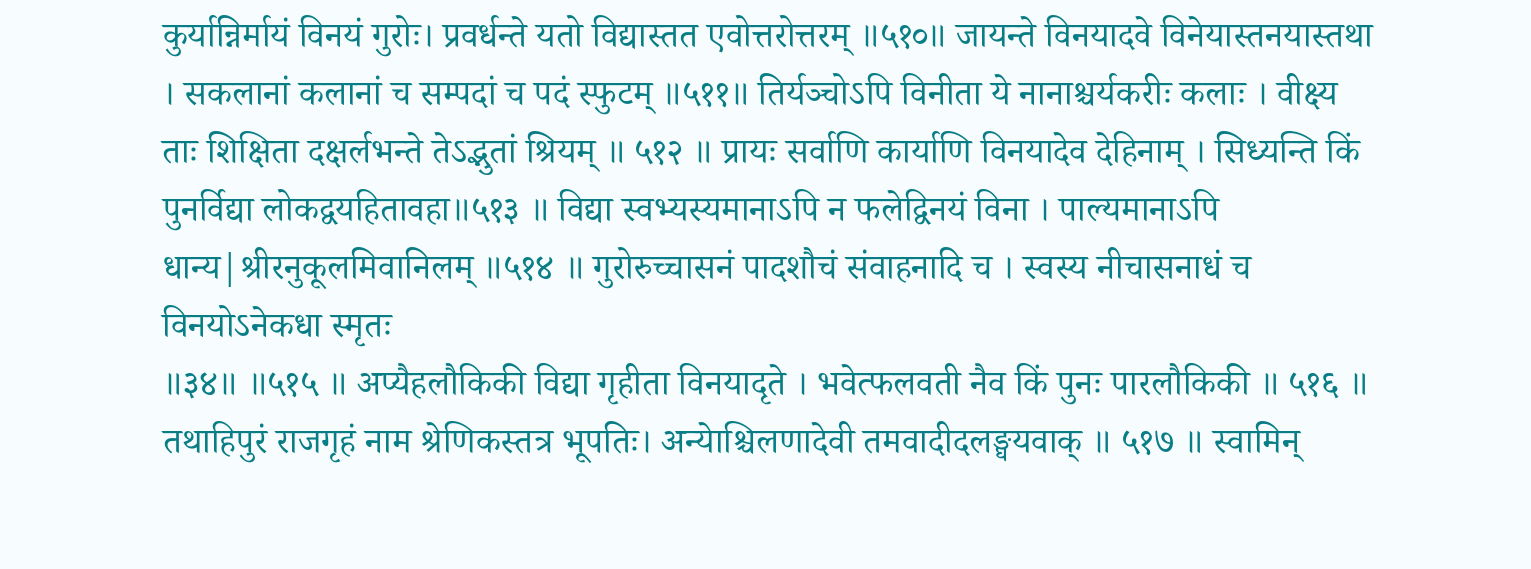कुर्यान्निर्मायं विनयं गुरोः। प्रवर्धन्ते यतो विद्यास्तत एवोत्तरोत्तरम् ॥५१०॥ जायन्ते विनयादवे विनेयास्तनयास्तथा । सकलानां कलानां च सम्पदां च पदं स्फुटम् ॥५११॥ तिर्यञ्चोऽपि विनीता ये नानाश्चर्यकरीः कलाः । वीक्ष्य ताः शिक्षिता दक्षर्लभन्ते तेऽद्भुतां श्रियम् ॥ ५१२ ॥ प्रायः सर्वाणि कार्याणि विनयादेव देहिनाम् । सिध्यन्ति किं पुनर्विद्या लोकद्वयहितावहा॥५१३ ॥ विद्या स्वभ्यस्यमानाऽपि न फलेद्विनयं विना । पाल्यमानाऽपि धान्य|श्रीरनुकूलमिवानिलम् ॥५१४ ॥ गुरोरुच्चासनं पादशौचं संवाहनादि च । स्वस्य नीचासनाधं च विनयोऽनेकधा स्मृतः
॥३४॥ ॥५१५ ॥ अप्यैहलौकिकी विद्या गृहीता विनयादृते । भवेत्फलवती नैव किं पुनः पारलौकिकी ॥ ५१६ ॥ तथाहिपुरं राजगृहं नाम श्रेणिकस्तत्र भूपतिः। अन्येाश्चिलणादेवी तमवादीदलङ्घयवाक् ॥ ५१७ ॥ स्वामिन्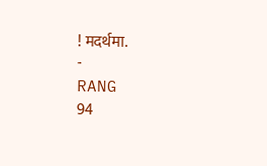! मदर्थमा.
-
RANG
94